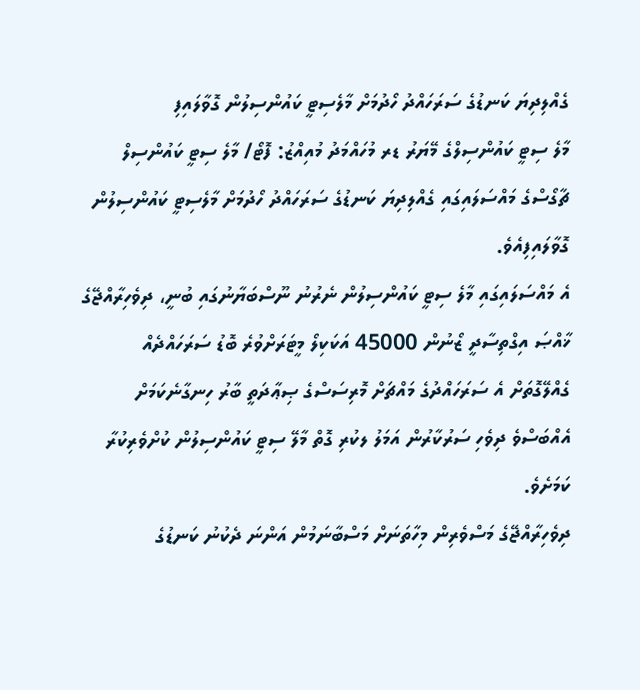ގެއްލިދިޔަ ކަނޑުގެ ސަރަހައްދު ހޯދުމަށް މާލެސިޓީ ކައުންސިލުން ގޮވާލައިފި
މާލެ ސިޓީ ކައުންސިލްގެ މޭޔަރު ޑރ މުހައްމަދު މުއިއްޒު: ފޮޓޯ/ މާލެ ސިޓީ ކައުންސިލް
ޗާގޯސްގެ މައްސަލައިގައި ގެއްލިދިޔަ ކަނޑުގެ ސަރަހައްދު ހޯދުމަށް މާލެސިޓީ ކައުންސިލުން ގޮވާލައިފިއެވެ.
އެ މައްސަލައިގައި މާލެ ސިޓީ ކައުންސިލުން ނެރުނު ނޫސްބަޔާނުގައި ބުނީ، ދިވެހިރާއްޖޭގެ ޚާއްޞަ އިގްތިސާދީ ޒޯނުން 45000 އަކަކިލޯ މީޓަރަށްވުރެ ބޮޑު ސަރަހައްދެއް ގެއްލޭގޮތަށް އެ ސަރަހައްދުގެ މައްޗަށް މޮރިސަސްގެ ޞިޢާދަތީ ބާރު ހިނގާނެކަމަށް އެއްބަސްވެ ދިވެހި ސަރުކާރުން އަމަލު ލކުރި ގޮތް މާލޭ ސިޓީ ކައުންސިލުން ކުށްވެރިކުރާ ކަމަށެވެ.
ދިވެހިރާއްޖޭގެ މަސްވެރިން މިހާތަނަށް މަސްބާނަމުން އަންނަ ދެކުނު ކަނޑުގެ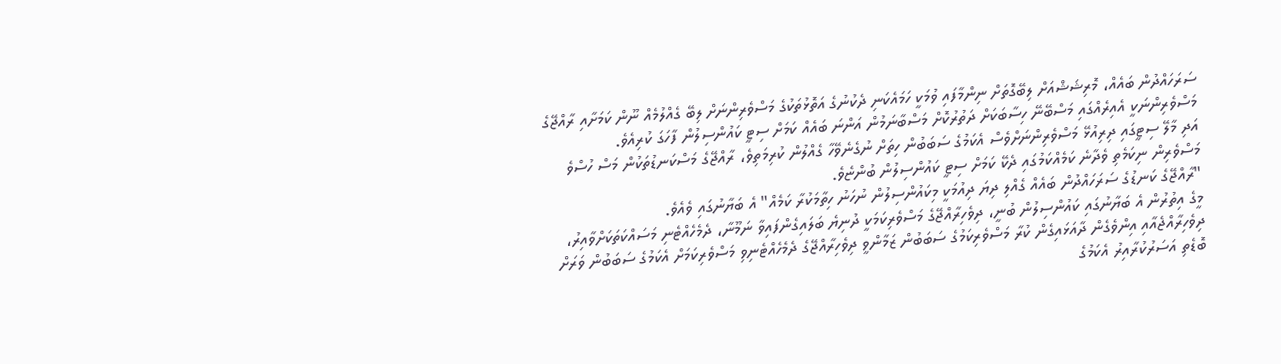ސަރަހައްދުން ބައެއް، މޮރިޝަޝްއަށް ލިބޭގޮތަށް ނިންމާފައި ވުމަކީ ހަމައެކަނި ދެކުނުގެ އަތޮޅުތަކުގެ މަސްވެރިންނަށް ލިބޭ ގެއްލުމެއް ނޫން ކަމަށާއި ރާއްޖޭގެ މަސްވެރިންނަކީ އެއިރެއްގައި މަސްބޭނޭ ހިސާބަކަށް ދަތުރުކޮށް މަސްބާނަމުން އަންނަ ބައެއް ކަމަށް ސިޓީ ކައުންސިލުން ފާހަގަ ކުރިއެވެ.
އަދި މާލޭ ސިޓީގައި ދިރިއުޅޭ މަސްވެރިންނަށްވެސް އެކަމުގެ ސަބަބުން ހިތަށް ނުގެނެވޭހާ ގެއްލުން ކުރިމަތިވެ، ރާއްޖޭގެ މަސްކަނޑުތަކުން މަސް ހުސްވެ މަސްވެރިން ނިކަމެތި ވެދާނެ ކަމެއްކަމުގައި ދެކޭ ކަމަށް ސިޓީ ކައުންސިލުން ބުންޏެވެ.
"ރާއްޖޭގެ ކަނޑުގެ ސަރަހައްދުން ބައެއް ގެއްލި ދިޔަ ދިއުމަކީ މިކައުންސިލުން ނުހަނު ހިތާމަކުރާ ކަމެއް" އެ ބަޔާނުގައި ވެއެވެ.
މީގެ އިތުރުން އެ ބަޔާނުގައި ކައުންސިލުން ބުނީ، ދިވެހިރާއްޖޭގެ މަސްވެރިކަމަކީ ދުނިޔެ ބަލައިގެންފައިވާ ނަމޫނާ، ދެމެހެއްޓެނި މަސައްކަތަކަށްވާއިރު، ދިވެހިރާއްޖެއާއި އިންވެގެން ދާއަޅައިގެން ކުރާ މަސްވެރިކަމުގެ ސަބަބުން ޒަމާންވީ ދިވެހިރާއްޖޭގެ ދެމެހެއްޓެނިވި މަސްވެރިކަމަށް އެކަމުގެ ސަބަބުން ވަރަށް ބޮޑެތި އަސަރުކުރާއިރު އެކަމުގެ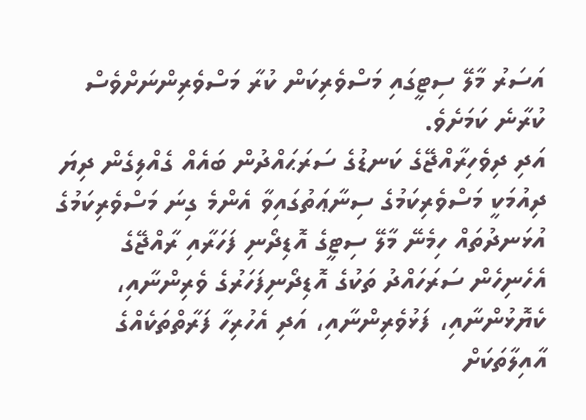އަސަރު މާލޭ ސިޓީގައި މަސްވެރިކަން ކުރާ މަސްވެރިންނަށްވެސް ކުރާނެ ކަމަށެވެ.
އަދި ދިވެހިރާއްޖޭގެ ކަނޑުގެ ސަރަޙައްދުން ބައެއް ގެއްލިގެން ދިޔަ ދިއުމަކީ މަސްވެރިކަމުގެ ސިނާޢަތުގައިވާ އެންމެ ގިނަ މަސްވެރިކަމުގެ އުޅަނދުތައް ހިމެނޭ މާލޭ ސިޓީގެ އޮޑިދޯނި ފަހަރާއި ރާއްޖޭގެ އެހެނިހެން ސަރަހައްދު ތަކުގެ އޮޑިދޯނިފަހަރުގެ ވެރިންނާއި، ކެޔޮޅުންނާއި، ފަޅުވެރިންނާއި، އަދި އެހުރިހާ ފަރާތްތަކެއްގެ އާއިލާތަކަށް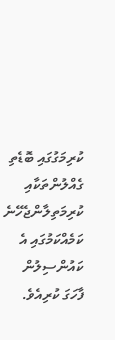ކުރިމަގުގައި ބޮޑެތި ގެއްލުންތަކާއި ކުރިމަތިލާންޖެހޭނެ ކަމެއްކަމުގައި އެ ކައުންސިލުން ފާހަގަ ކުރިއެވެ.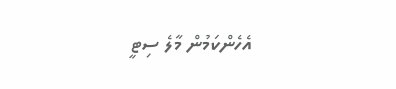އެހެންކަމުން މާލެ ސިޓީ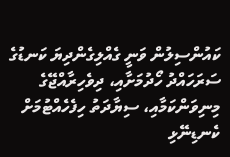ކައުންސިލުން ވަނީ ގެއްލިގެންދިޔަ ކަނޑުގެ ސަރަހައްދު ހޯދުމަށާއި، ދިވެހިރާއްޖޭގެ މިނިވަންކަމާއި، ސިޔާދަތު ހިފެހެއްޓުމަށް ކެނޑިނޭޅި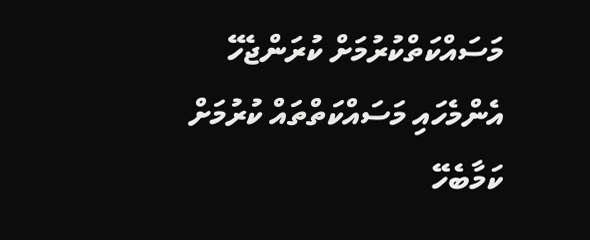މަސައްކަތްކުރުމަށް ކުރަންޖެހޭ އެންމެހައި މަސައްކަތްތައް ކުރުމަށް ކަމާބެހޭ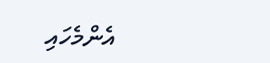އެންމެހައި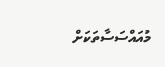މުއައްސަސާތަކަށް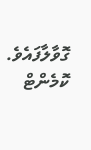ގޮވާލާފައެވެ.
ކޮމެންޓް